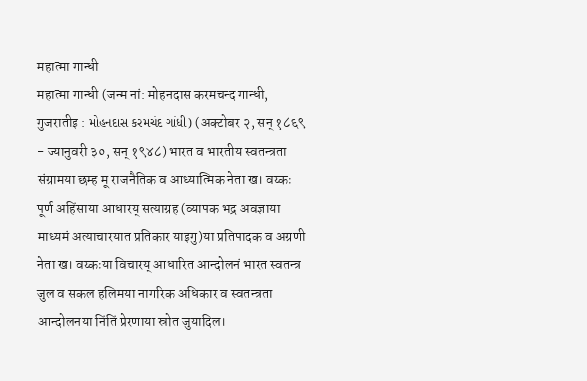महात्मा गान्धी
महात्मा गान्धी (जन्म नां: मोहनदास करमचन्द गान्धी, गुजरातीइ : મોહનદાસ કરમચંદ ગાંધી) (अक्टोबर २, सन् १८६९ - ज्यानुवरी ३०, सन् १९४८) भारत व भारतीय स्वतन्त्रता संग्रामया छम्ह मू राजनैतिक व आध्यात्मिक नेता ख। वय्कः पूर्ण अहिंसाया आधारय् सत्याग्रह (व्यापक भद्र अवज्ञाया माध्यमं अत्याचारयात प्रतिकार याइगु)या प्रतिपादक व अग्रणी नेता ख। वय्कःया विचारय् आधारित आन्दोलनं भारत स्वतन्त्र जुल व सकल हलिमया नागरिक अधिकार व स्वतन्त्रता आन्दोलनया निंतिं प्रेरणाया स्रोत जुयादिल।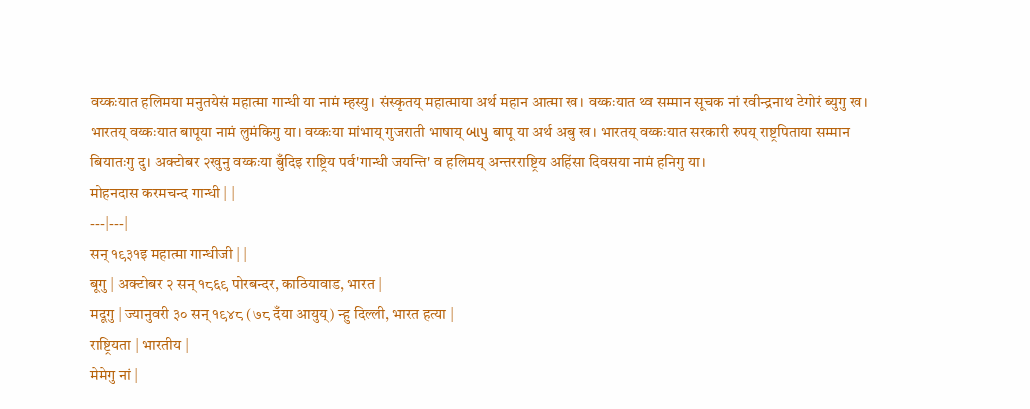वय्कःयात हलिमया मनुतयेसं महात्मा गान्धी या नामं म्हस्यु। संस्कृतय् महात्माया अर्थ महान आत्मा ख। वय्कःयात थ्व सम्मान सूचक नां रवीन्द्रनाथ टेगोरं ब्युगु ख। भारतय् वय्कःयात बापूया नामं लुमंकिगु या। वय्कःया मांभाय् गुजराती भाषाय् બાપુ बापू या अर्थ अबु ख। भारतय् वय्कःयात सरकारी रुपय् राष्ट्रपिताया सम्मान बियातःगु दु। अक्टोबर २खुनु वय्कःया बुँदिइ राष्ट्रिय पर्व'गान्धी जयन्ति' व हलिमय् अन्तरराष्ट्रिय अहिंसा दिवसया नामं हनिगु या।
मोहनदास करमचन्द गान्धी | |
---|---|
सन् १९३१इ महात्मा गान्धीजी | |
बूगु | अक्टोबर २ सन् १८६९ पोरबन्दर, काठियावाड, भारत |
मदूगु | ज्यानुवरी ३० सन् १९४८ (७८ दँया आयुय्) न्हु दिल्ली, भारत हत्या |
राष्ट्रियता | भारतीय |
मेमेगु नां |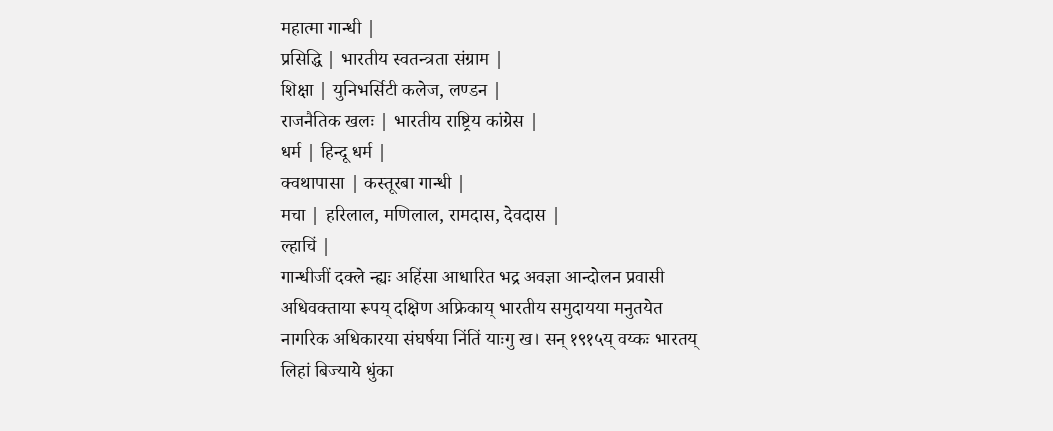महात्मा गान्धी |
प्रसिद्धि | भारतीय स्वतन्त्रता संग्राम |
शिक्षा | युनिभर्सिटी कलेज, लण्डन |
राजनैतिक खलः | भारतीय राष्ट्रिय कांग्रेस |
धर्म | हिन्दू धर्म |
क्वथापासा | कस्तूरबा गान्धी |
मचा | हरिलाल, मणिलाल, रामदास, देवदास |
ल्हाचिं |
गान्धीजीं दक्ले न्ह्यः अहिंसा आधारित भद्र अवज्ञा आन्दोलन प्रवासी अधिवक्ताया रूपय् दक्षिण अफ्रिकाय् भारतीय समुदायया मनुतयेत नागरिक अधिकारया संघर्षया निंतिं याःगु ख। सन् १९१५य् वय्कः भारतय् लिहां बिज्याये धुंका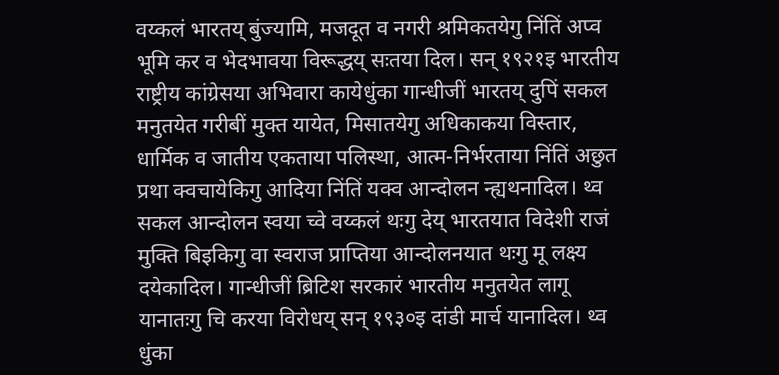वय्कलं भारतय् बुंज्यामि, मजदूत व नगरी श्रमिकतयेगु निंतिं अप्व भूमि कर व भेदभावया विरूद्धय् सःतया दिल। सन् १९२१इ भारतीय राष्ट्रीय कांग्रेसया अभिवारा कायेधुंका गान्धीजीं भारतय् दुपिं सकल मनुतयेत गरीबीं मुक्त यायेत, मिसातयेगु अधिकाकया विस्तार, धार्मिक व जातीय एकताया पलिस्था, आत्म-निर्भरताया निंतिं अछुत प्रथा क्वचायेकिगु आदिया निंतिं यक्व आन्दोलन न्ह्यथनादिल। थ्व सकल आन्दोलन स्वया च्वे वय्कलं थःगु देय् भारतयात विदेशी राजं मुक्ति बिइकिगु वा स्वराज प्राप्तिया आन्दोलनयात थःगु मू लक्ष्य दयेकादिल। गान्धीजीं ब्रिटिश सरकारं भारतीय मनुतयेत लागू यानातःगु चि करया विरोधय् सन् १९३०इ दांडी मार्च यानादिल। थ्व धुंका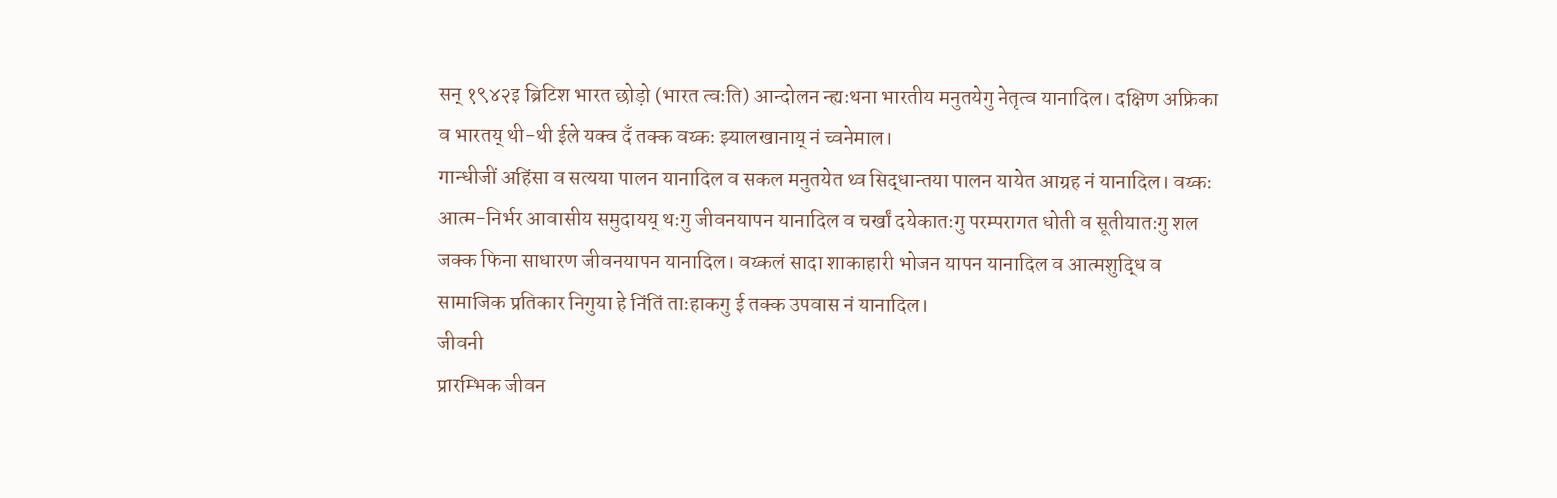सन् १९४२इ ब्रिटिश भारत छोड़ो (भारत त्वःति) आन्दोलन न्ह्यःथना भारतीय मनुतयेगु नेतृत्व यानादिल। दक्षिण अफ्रिका व भारतय् थी-थी ईले यक्व दँ तक्क वय्कः झ्यालखानाय् नं च्वनेमाल।
गान्धीजीं अहिंसा व सत्यया पालन यानादिल व सकल मनुतयेत थ्व सिद्धान्तया पालन यायेत आग्रह नं यानादिल। वय्कः आत्म-निर्भर आवासीय समुदायय् थःगु जीवनयापन यानादिल व चर्खां दयेकातःगु परम्परागत धोती व सूतीयातःगु शल जक्क फिना साधारण जीवनयापन यानादिल। वय्कलं सादा शाकाहारी भोजन यापन यानादिल व आत्मशुद्धि व सामाजिक प्रतिकार निगुया हे निंतिं ताःहाकगु ई तक्क उपवास नं यानादिल।
जीवनी
प्रारम्भिक जीवन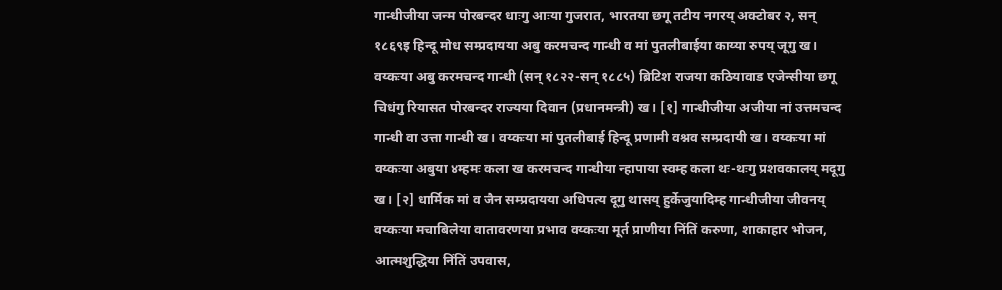गान्धीजीया जन्म पोरबन्दर धाःगु आःया गुजरात, भारतया छगू तटीय नगरय् अक्टोबर २, सन् १८६९इ हिन्दू मोध सम्प्रदायया अबु करमचन्द गान्धी व मां पुतलीबाईया काय्या रुपय् जूगु ख। वय्कःया अबु करमचन्द गान्धी (सन् १८२२-सन् १८८५) ब्रिटिश राजया कठियावाड एजेन्सीया छगू चिधंगु रियासत पोरबन्दर राज्यया दिवान (प्रधानमन्त्री) ख। [१] गान्धीजीया अजीया नां उत्तमचन्द गान्धी वा उत्ता गान्धी ख। वय्कःया मां पुतलीबाई हिन्दू प्रणामी वश्नव सम्प्रदायी ख। वय्कःया मां वय्कःया अबुया ४म्हमः कला ख करमचन्द गान्धीया न्हापाया स्वम्ह कला थः-थःगु प्रशवकालय् मदूगु ख। [२] धार्मिक मां व जैन सम्प्रदायया अधिपत्य दूगु थासय् हुर्केजुयादिम्ह गान्धीजीया जीवनय् वय्कःया मचाबिलेया वातावरणया प्रभाव वय्कःया मूर्त प्राणीया निंतिं करुणा, शाकाहार भोजन, आत्मशुद्धिया निंतिं उपवास,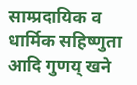साम्प्रदायिक व धार्मिक सहिष्णुता आदि गुणय् खने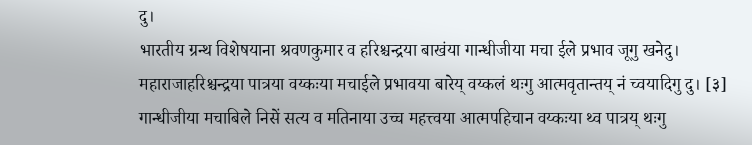दु।
भारतीय ग्रन्थ विशेषयाना श्रवणकुमार व हरिश्चन्द्रया बाखंया गान्धीजीया मचा ईले प्रभाव जूगु खनेदु। महाराजाहरिश्चन्द्रया पात्रया वय्कःया मचाईले प्रभावया बारेय् वय्कलं थःगु आत्मवृतान्तय् नं च्वयादिगु दु। [३] गान्धीजीया मचाबिले निसें सत्य व मतिनाया उच्च महत्त्वया आत्मपहिचान वय्कःया थ्व पात्रय् थःगु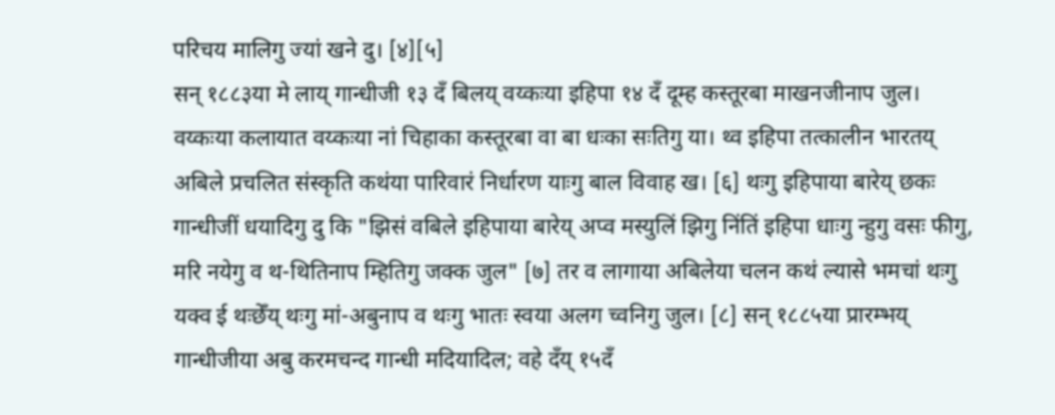परिचय मालिगु ज्यां खने दु। [४][५]
सन् १८८३या मे लाय् गान्धीजी १३ दँ बिलय् वय्कःया इहिपा १४ दँ दूम्ह कस्तूरबा माखनजीनाप जुल। वय्कःया कलायात वय्कःया नां चिहाका कस्तूरबा वा बा धःका सःतिगु या। थ्व इहिपा तत्कालीन भारतय् अबिले प्रचलित संस्कृति कथंया पारिवारं निर्धारण याःगु बाल विवाह ख। [६] थःगु इहिपाया बारेय् छकः गान्धीजीं धयादिगु दु कि "झिसं वबिले इहिपाया बारेय् अप्व मस्युलिं झिगु निंतिं इहिपा धाःगु न्हुगु वसः फीगु, मरि नयेगु व थ-थितिनाप म्हितिगु जक्क जुल" [७] तर व लागाया अबिलेया चलन कथं ल्यासे भमचां थःगु यक्व ई थःछेँय् थःगु मां-अबुनाप व थःगु भातः स्वया अलग च्वनिगु जुल। [८] सन् १८८५या प्रारम्भय् गान्धीजीया अबु करमचन्द गान्धी मदियादिल; वहे दँय् १५दँ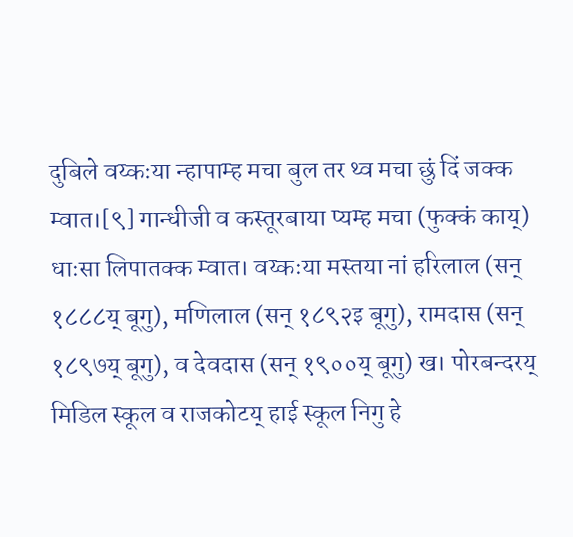दुबिले वय्कःया न्हापाम्ह मचा बुल तर थ्व मचा छुं दिं जक्क म्वात।[९] गान्धीजी व कस्तूरबाया प्यम्ह मचा (फुक्कं काय्) धाःसा लिपातक्क म्वात। वय्कःया मस्तया नां हरिलाल (सन् १८८८य् बूगु), मणिलाल (सन् १८९२इ बूगु), रामदास (सन् १८९७य् बूगु), व देवदास (सन् १९००य् बूगु) ख। पोरबन्दरय् मिडिल स्कूल व राजकोटय् हाई स्कूल निगु हे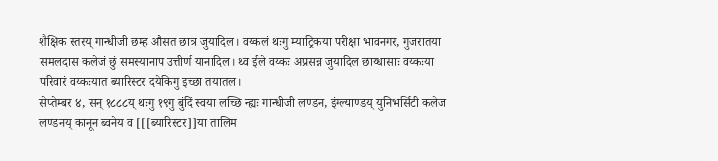शैक्षिक स्तरय् गान्धीजी छम्ह औसत छात्र जुयादिल। वय्कलं थःगु म्याट्रिकया परीक्षा भावनगर, गुजरातया समलदास कलेजं छुं समस्यानाप उत्तीर्ण यानादिल। थ्व ईले वय्कः अप्रसन्न जुयादिल छाय्धासाः वय्कःया परिवारं वय्कःयात ब्यारिस्टर दयेकिगु इच्छा तयातल।
सेप्तेम्बर ४, सन् १८८८य् थःगु १९गु बुंदिं स्वया लच्छि न्ह्यः गान्धीजी लण्डन, इंग्ल्याण्डय् युनिभर्सिटी कलेज लण्डनय् कानून ब्वनेय व [[[ब्यारिस्टर]]या तालिम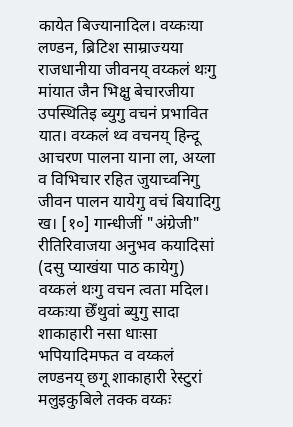कायेत बिज्यानादिल। वय्कःया लण्डन, ब्रिटिश साम्राज्यया राजधानीया जीवनय् वय्कलं थःगु मांयात जैन भिक्षु बेचारजीया उपस्थितिइ ब्युगु वचनं प्रभावित यात। वय्कलं थ्व वचनय् हिन्दू आचरण पालना याना ला, अय्ला व विभिचार रहित जुयाच्वनिगु जीवन पालन यायेगु वचं बियादिगु ख। [१०] गान्धीजीं "अंग्रेजी" रीतिरिवाजया अनुभव कयादिसां (दसु प्याखंया पाठ कायेगु) वय्कलं थःगु वचन त्वता मदिल। वय्कःया छेँथुवां ब्युगु सादा शाकाहारी नसा धाःसा भपियादिमफत व वय्कलं लण्डनय् छगू शाकाहारी रेस्टुरां मलुइकुबिले तक्क वय्कः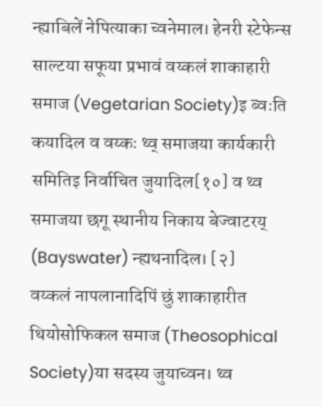न्ह्याबिलें नेपित्याका च्वनेमाल। हेनरी स्टेफेन्स साल्टया सफूया प्रभावं वय्कलं शाकाहारी समाज (Vegetarian Society)इ ब्वःति कयादिल व वय्कः थ्व् समाजया कार्यकारी समितिइ निर्वाचित जुयादिल[१०] व थ्व समाजया छगू स्थानीय निकाय बेज्वाटरय् (Bayswater) न्ह्यथनादिल। [२]
वय्कलं नापलानादिपिं छुं शाकाहारीत थियोसोफिकल समाज (Theosophical Society)या सदस्य जुयाच्वन। थ्व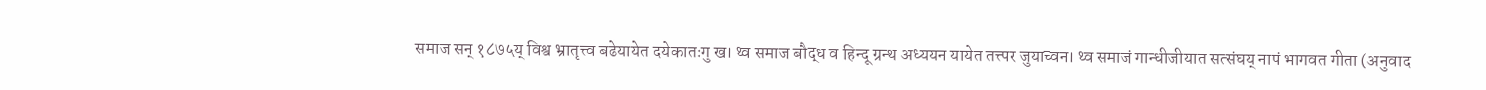समाज सन् १८७५य् विश्व भ्रातृत्त्व बढेयायेत दयेकातःगु ख। थ्व समाज बौद्ध व हिन्दू ग्रन्थ अध्ययन यायेत तत्त्पर जुयाच्वन। थ्व समाजं गान्धीजीयात सत्संघय् नापं भागवत गीता (अनुवाद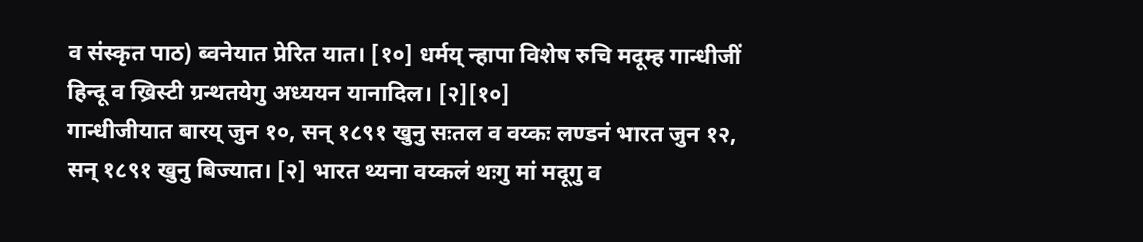व संस्कृत पाठ) ब्वनेयात प्रेरित यात। [१०] धर्मय् न्हापा विशेष रुचि मदूम्ह गान्धीजीं हिन्दू व ख्रिस्टी ग्रन्थतयेगु अध्ययन यानादिल। [२][१०]
गान्धीजीयात बारय् जुन १०, सन् १८९१ खुनु सःतल व वय्कः लण्डनं भारत जुन १२, सन् १८९१ खुनु बिज्यात। [२] भारत थ्यना वय्कलं थःगु मां मदूगु व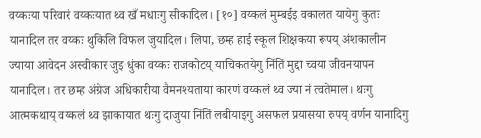वय्कःया परिवारं वय्कःयात थ्व खँ मधाःगु सीकादिल। [१०] वय्कलं मुम्बईइ वकालत यायेगु कुतः यानादिल तर वय्कः थुकिलि विफल जुयादिल। लिपा, छम्ह हाई स्कूल शिक्षकया रूपय् अंशकालीन ज्याया आवेदन अस्वीकार जुइ धुंका वय्कः राजकोटय् याचिकतयेगु निंतिं मुद्दा च्वया जीवनयापन यानादिल। तर छम्ह अंग्रेज अधिकारीया वैमनश्यताया कारणं वय्कलं थ्व ज्या नं त्वतेमाल। थःगु आत्मकथाय् वय्कलं थ्व झाकायात थःगु दाजुया निंतिं लबीयाइगु असफल प्रयासया रुपय् वर्णन यानादिगु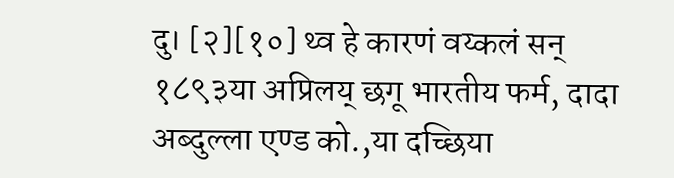दु। [२][१०] थ्व हे कारणं वय्कलं सन् १८९३या अप्रिलय् छगू भारतीय फर्म, दादा अब्दुल्ला एण्ड को.,या दच्छिया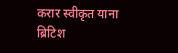करार स्वीकृत याना ब्रिटिश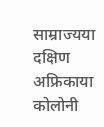साम्राज्यया दक्षिण अफ्रिकाया कोलोनी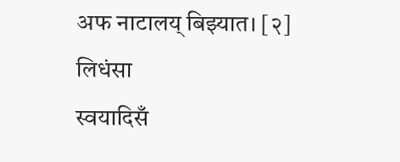अफ नाटालय् बिझ्यात। [२]
लिधंसा
स्वयादिसँ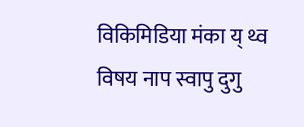विकिमिडिया मंका य् थ्व विषय नाप स्वापु दुगु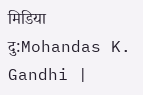मिडिया दु:Mohandas K. Gandhi |